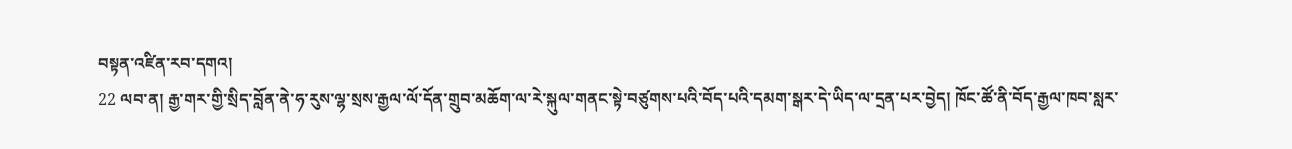བསྟན་འཛིན་རབ་དགའ།
22 ལབ་ན། རྒྱ་གར་གྱི་སྲིད་བློན་ནེ་ཧ་རུས་ལྷ་སྲས་རྒྱལ་ལོ་དོན་གྲུབ་མཆོག་ལ་རེ་སྐུལ་གནང་སྟེ་བཙུགས་པའི་བོད་པའི་དམག་སྒར་དེ་ཡིད་ལ་དྲན་པར་བྱེད། ཁོང་ཚོ་ནི་བོད་རྒྱལ་ཁབ་སླར་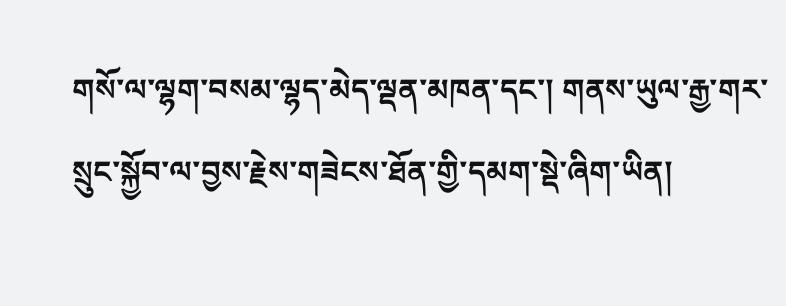གསོ་ལ་ལྷག་བསམ་ལྷད་མེད་ལྡན་མཁན་དང་། གནས་ཡུལ་རྒྱ་གར་སྲུང་སྐྱོབ་ལ་བྱས་རྗེས་གཟེངས་ཐོན་གྱི་དམག་སྡེ་ཞིག་ཡིན།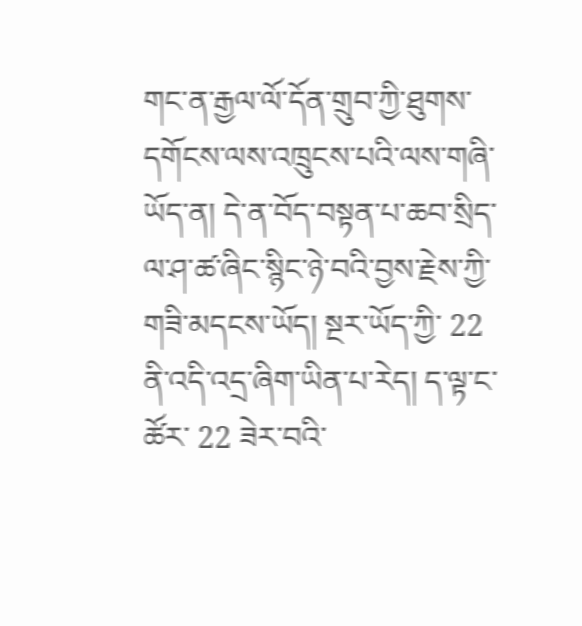གང་ན་རྒྱལ་ལོ་དོན་གྲུབ་ཀྱི་ཐུགས་དགོངས་ལས་འཁྲུངས་པའི་ལས་གཞི་ཡོད་ན། དེ་ན་བོད་བསྟན་པ་ཆབ་སྲིད་ལ་ཤ་ཚ་ཞིང་སྙིང་ཉེ་བའི་བྱས་རྗེས་ཀྱི་གཟི་མདངས་ཡོད། སྔར་ཡོད་ཀྱི་ 22 ནི་འདི་འདྲ་ཞིག་ཡིན་པ་རེད། ད་ལྟ་ང་ཚོར་ 22 ཟེར་བའི་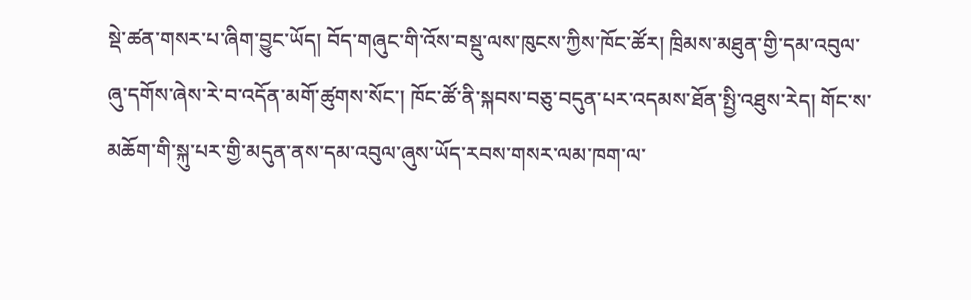སྡེ་ཚན་གསར་པ་ཞིག་བྱུང་ཡོད། བོད་གཞུང་གི་འོས་བསྡུ་ལས་ཁུངས་ཀྱིས་ཁོང་ཚོར། ཁྲིམས་མཐུན་གྱི་དམ་འབུལ་ཞུ་དགོས་ཞེས་རེ་བ་འདོན་མགོ་ཚུགས་སོང་། ཁོང་ཚོ་ནི་སྐབས་བཅུ་བདུན་པར་འདམས་ཐོན་སྤྱི་འཐུས་རེད། གོང་ས་མཆོག་གི་སྐུ་པར་གྱི་མདུན་ནས་དམ་འབུལ་ཞུས་ཡོད་རབས་གསར་ལམ་ཁག་ལ་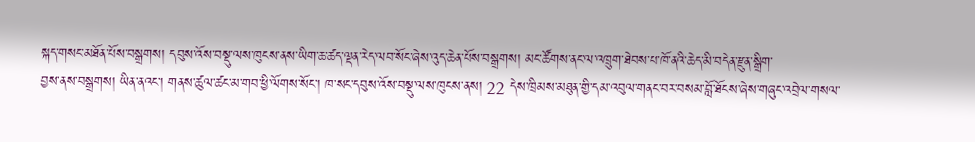སྐད་གསང་མཐོན་པོས་བསྒྲགས། དབུས་འོས་བསྡུ་ལས་ཁུངས་ནས་ཡིག་ཆ་ཚད་ལྡན་རེད་ལབ་སོང་ཞེས་འུད་ཆེན་པོས་བསྒྲགས། མང་ཚོགས་ནང་ལ་འཁྲུག་ཐེབས་པ་ཁོ་ནའི་ཆེད་མི་བདེན་རྫུན་སྒྲིག་
བྱས་ནས་བསྒྲགས། ཡིན་ནའང་། གནས་ཚུལ་ཚང་མ་གབ་ཕྱི་ལོགས་སོང་། ཁ་སང་དབུས་འོས་བསྡུ་ལས་ཁུངས་ནས། 22 དེས་ཁྲིམས་མཐུན་གྱི་དམ་འབུལ་གནང་བར་བསམ་བློ་ཐོངས་ཞེས་གཞུང་འབྲེལ་གསལ་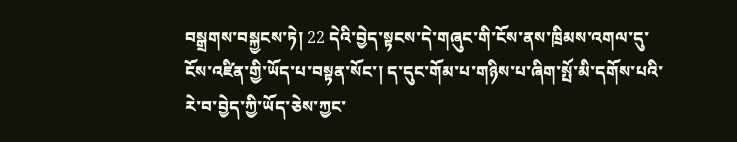བསྒྲགས་བསྐྱངས་ཏེ། 22 དེའི་བྱེད་སྟངས་དེ་གཞུང་གི་ངོས་ནས་ཁྲིམས་འགལ་དུ་ངོས་འཛིན་གྱི་ཡོད་པ་བསྟན་སོང་། ད་དུང་གོམ་པ་གཉིས་པ་ཞིག་སྤོ་མི་དགོས་པའི་རེ་བ་བྱེད་ཀྱི་ཡོད་ཅེས་ཀྱང་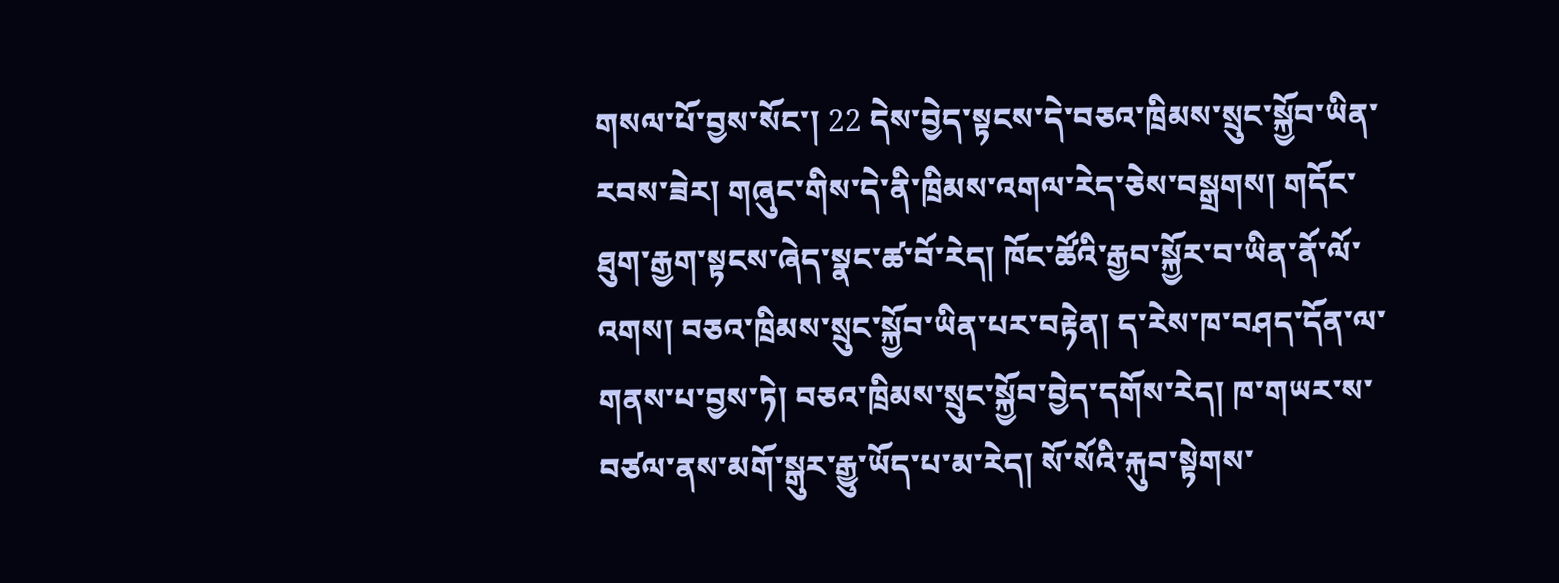གསལ་པོ་བྱས་སོང་། 22 དེས་བྱེད་སྟངས་དེ་བཅའ་ཁྲིམས་སྲུང་སྐྱོབ་ཡིན་རབས་ཟེར། གཞུང་གིས་དེ་ནི་ཁྲིམས་འགལ་རེད་ཅེས་བསྒྲགས། གདོང་ཐུག་རྒྱག་སྟངས་ཞེད་སྣང་ཚ་བོ་རེད། ཁོང་ཚོའི་རྒྱབ་སྐྱོར་བ་ཡིན་ནོ་ལོ་འགས། བཅའ་ཁྲིམས་སྲུང་སྐྱོབ་ཡིན་པར་བརྟེན། ད་རེས་ཁ་བཤད་དོན་ལ་གནས་པ་བྱས་ཏེ། བཅའ་ཁྲིམས་སྲུང་སྐྱོབ་བྱེད་དགོས་རེད། ཁ་གཡར་ས་བཙལ་ནས་མགོ་སྒུར་རྒྱུ་ཡོད་པ་མ་རེད། སོ་སོའི་རྐུབ་སྟེགས་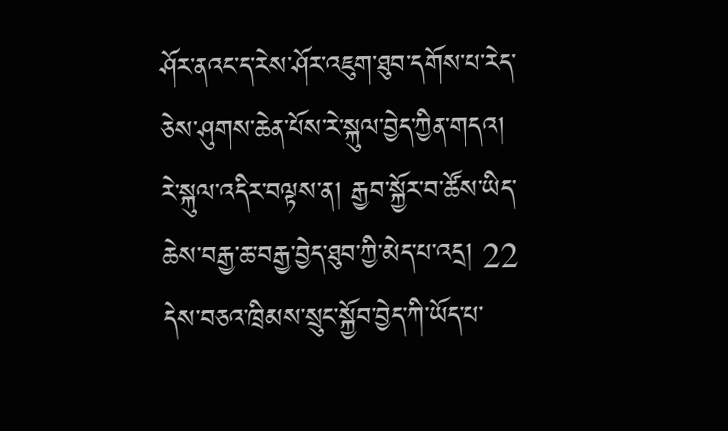ཤོར་ནའང་ད་རེས་ཤོར་འཇུག་ཐུབ་དགོས་པ་རེད་ཅེས་ཤུགས་ཆེན་པོས་རེ་སྐུལ་བྱེད་ཀྱིན་གདའ། རེ་སྐུལ་འདིར་བལྟས་ན། རྒྱབ་སྐྱོར་བ་ཚོས་ཡིད་ཆེས་བརྒྱ་ཆ་བརྒྱ་བྱེད་ཐུབ་ཀྱི་མེད་པ་འདྲ། 22 དེས་བཅའ་ཁྲིམས་སྲུང་སྐྱོབ་བྱེད་ཀི་ཡོད་པ་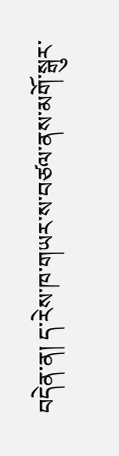བདེན་ན། ད་རེས་ཁ་གཡར་ས་བཙལ་ནས་མགོ་སྒུར་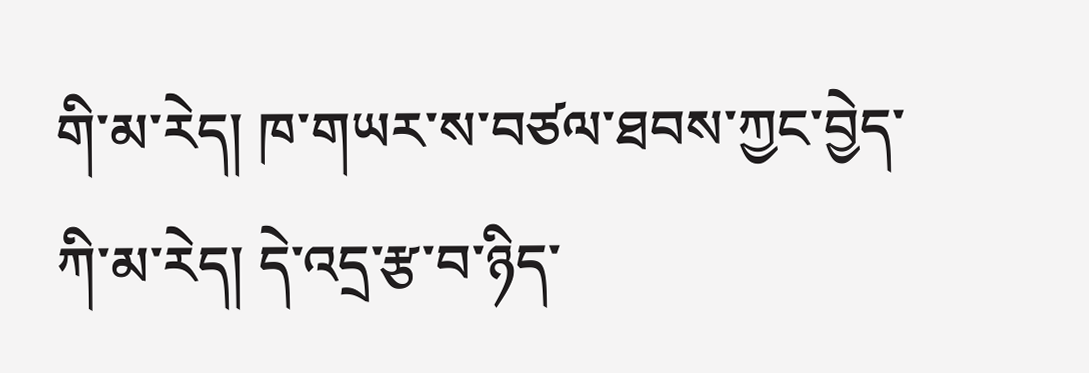གི་མ་རེད། ཁ་གཡར་ས་བཙལ་ཐབས་ཀྱང་བྱེད་ཀི་མ་རེད། དེ་འདྲ་རྩ་བ་ཉིད་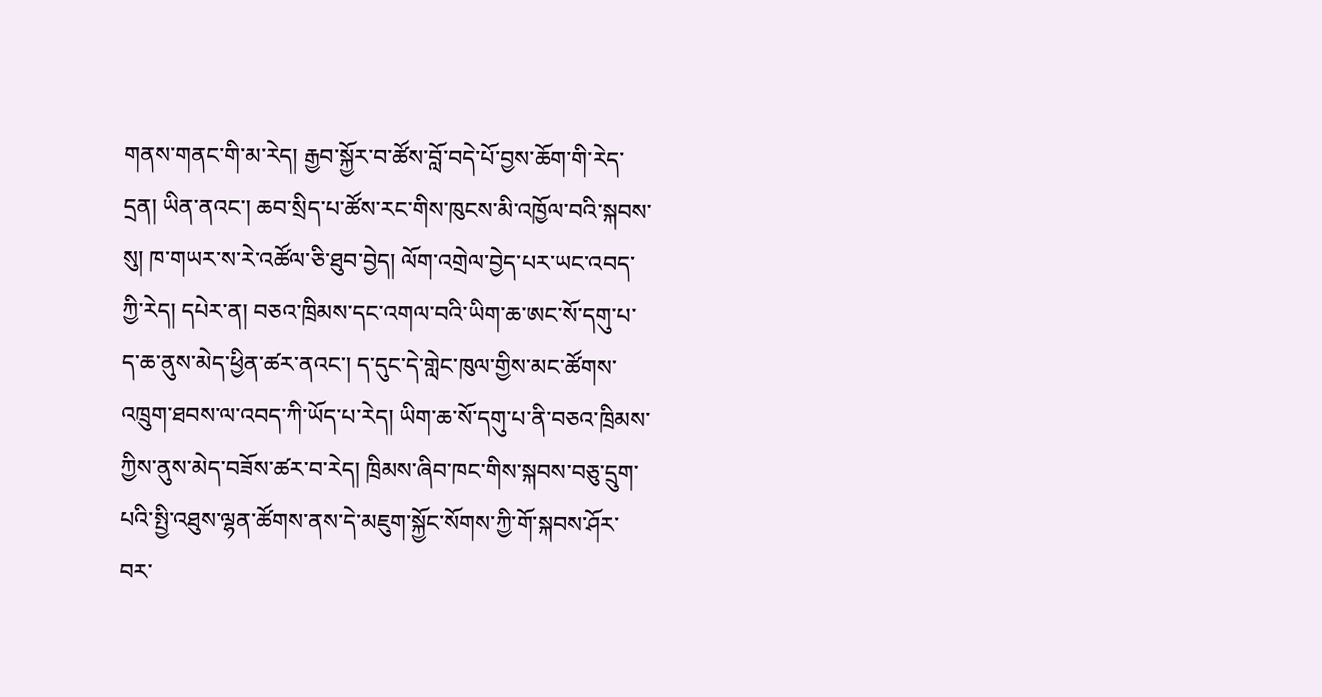གནས་གནང་གི་མ་རེད། རྒྱབ་སྐྱོར་བ་ཚོས་བློ་བདེ་པོ་བྱས་ཆོག་གི་རེད་དྲན། ཡིན་ནའང་། ཆབ་སྲིད་པ་ཚོས་རང་གིས་ཁུངས་མི་འཁྱོལ་བའི་སྐབས་སུ། ཁ་གཡར་ས་རེ་འཚོལ་ཅི་ཐུབ་བྱེད། ལོག་འགྲེལ་བྱེད་པར་ཡང་འབད་ཀྱི་རེད། དཔེར་ན། བཅའ་ཁྲིམས་དང་འགལ་བའི་ཡིག་ཆ་ཨང་སོ་དགུ་པ་ད་ཆ་ནུས་མེད་ཕྱིན་ཚར་ནའང་། ད་དུང་དེ་གླེང་ཁུལ་གྱིས་མང་ཚོགས་འཁྲུག་ཐབས་ལ་འབད་ཀི་ཡོད་པ་རེད། ཡིག་ཆ་སོ་དགུ་པ་ནི་བཅའ་ཁྲིམས་ཀྱིས་ནུས་མེད་བཟོས་ཚར་བ་རེད། ཁྲིམས་ཞིབ་ཁང་གིས་སྐབས་བཅུ་དྲུག་པའི་སྤྱི་འཐུས་ལྷན་ཚོགས་ནས་དེ་མཇུག་སྐྱོང་སོགས་ཀྱི་གོ་སྐབས་ཤོར་བར་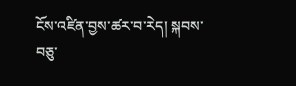ངོས་འཛིན་བྱས་ཚར་བ་རེད། སྐབས་བཅུ་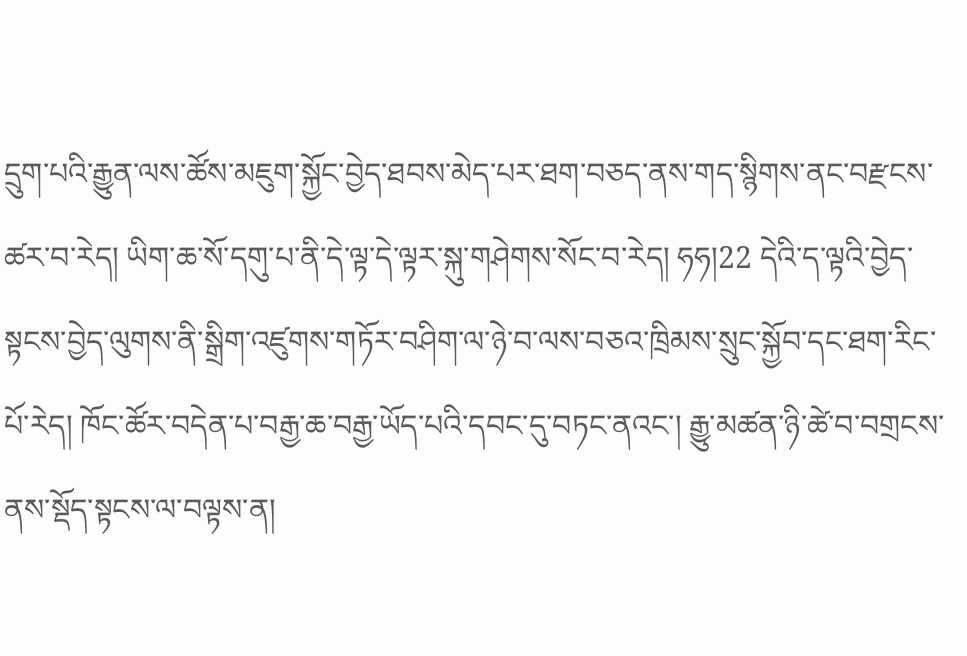དྲུག་པའི་རྒྱུན་ལས་ཚོས་མཇུག་སྐྱོང་བྱེད་ཐབས་མེད་པར་ཐག་བཅད་ནས་གད་སྙིགས་ནང་བརྫངས་ཚར་བ་རེད། ཡིག་ཆ་སོ་དགུ་པ་ནི་དེ་ལྟ་དེ་ལྟར་སྐུ་གཤེགས་སོང་བ་རེད། ཧཧ།22 དེའི་ད་ལྟའི་བྱེད་སྟངས་བྱེད་ལུགས་ནི་སྒྲིག་འཛུགས་གཏོར་བཤིག་ལ་ཉེ་བ་ལས་བཅའ་ཁྲིམས་སྲུང་སྐྱོབ་དང་ཐག་རིང་པོ་རེད། ཁོང་ཚོར་བདེན་པ་བརྒྱ་ཆ་བརྒྱ་ཡོད་པའི་དབང་དུ་བཏང་ནའང་། རྒྱུ་མཚན་ཉི་ཚེ་བ་བགྲངས་ནས་སྡོད་སྟངས་ལ་བལྟས་ན།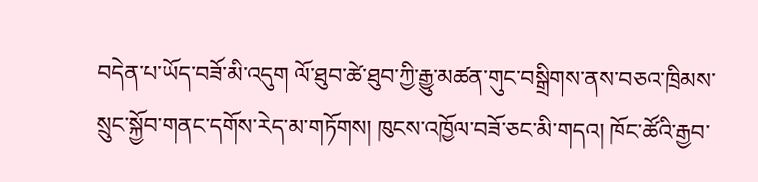བདེན་པ་ཡོད་བཟོ་མི་འདུག ལོ་ཐུབ་ཚེ་ཐུབ་ཀྱི་རྒྱུ་མཚན་གུང་བསྒྲིགས་ནས་བཅའ་ཁྲིམས་སྲུང་སྐྱོབ་གནང་དགོས་རེད་མ་གཏོགས། ཁུངས་འཁྱོལ་བཟོ་ཅང་མི་གདའ། ཁོང་ཚོའི་རྒྱབ་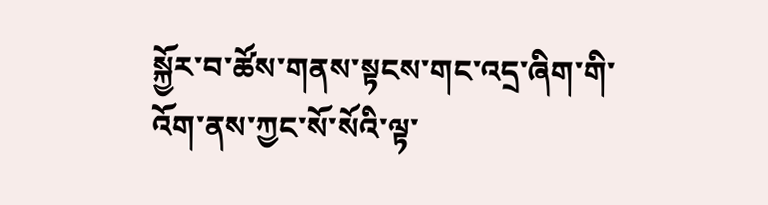སྐྱོར་བ་ཚོས་གནས་སྟངས་གང་འདྲ་ཞིག་གི་འོག་ནས་ཀྱང་སོ་སོའི་ལྟ་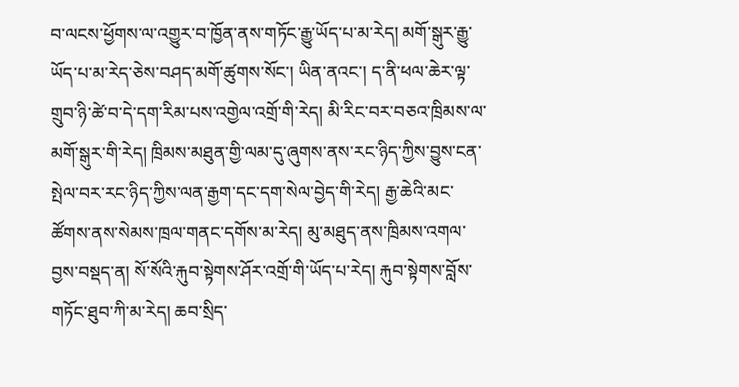བ་ལངས་ཕྱོགས་ལ་འགྱུར་བ་ཁྱོན་ནས་གཏོང་རྒྱུ་ཡོད་པ་མ་རེད། མགོ་སྒུར་རྒྱུ་ཡོད་པ་མ་རེད་ཅེས་བཤད་མགོ་ཚུགས་སོང་། ཡིན་ནའང་། ད་ནི་ཕལ་ཆེར་ལྟ་གྲུབ་ཉི་ཚེ་བ་དེ་དག་རིམ་པས་འགྱེལ་འགྲོ་གི་རེད། མི་རིང་བར་བཅའ་ཁྲིམས་ལ་མགོ་སྒུར་གི་རེད། ཁྲིམས་མཐུན་གྱི་ལམ་དུ་ཞུགས་ནས་རང་ཉིད་ཀྱིས་བྱུས་ངན་སྤེལ་བར་རང་ཉིད་ཀྱིས་ལན་རྒྱག་དང་དག་སེལ་བྱེད་གི་རེད། རྒྱ་ཆེའི་མང་ཚོགས་ནས་སེམས་ཁྲལ་གནང་དགོས་མ་རེད། མུ་མཐུད་ནས་ཁྲིམས་འགལ་བྱས་བསྡད་ན། སོ་སོའི་རྐུབ་སྟེགས་ཤོར་འགྲོ་གི་ཡོད་པ་རེད། རྐུབ་སྟེགས་བློས་གཏོང་ཐུབ་ཀི་མ་རེད། ཆབ་སྲིད་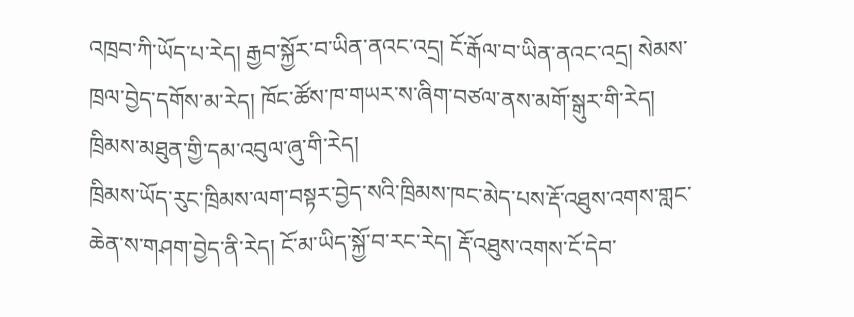འཁྲབ་ཀི་ཡོད་པ་རེད། རྒྱབ་སྐྱོར་བ་ཡིན་ནའང་འདྲ། ངོ་རྒོལ་བ་ཡིན་ནའང་འདྲ། སེམས་ཁྲལ་བྱེད་དགོས་མ་རེད། ཁོང་ཚོས་ཁ་གཡར་ས་ཞིག་བཙལ་ནས་མགོ་སྒུར་གི་རེད། ཁྲིམས་མཐུན་གྱི་དམ་འབུལ་ཞུ་གི་རེད།
ཁྲིམས་ཡོད་རུང་ཁྲིམས་ལག་བསྟར་བྱེད་སའི་ཁྲིམས་ཁང་མེད་པས་རྡོ་འཐུས་འགས་གླང་ཆེན་ས་གཤག་བྱེད་ནི་རེད། ངོ་མ་ཡིད་སྐྱོ་བ་རང་རེད། རྡོ་འཐུས་འགས་ངོ་དེབ་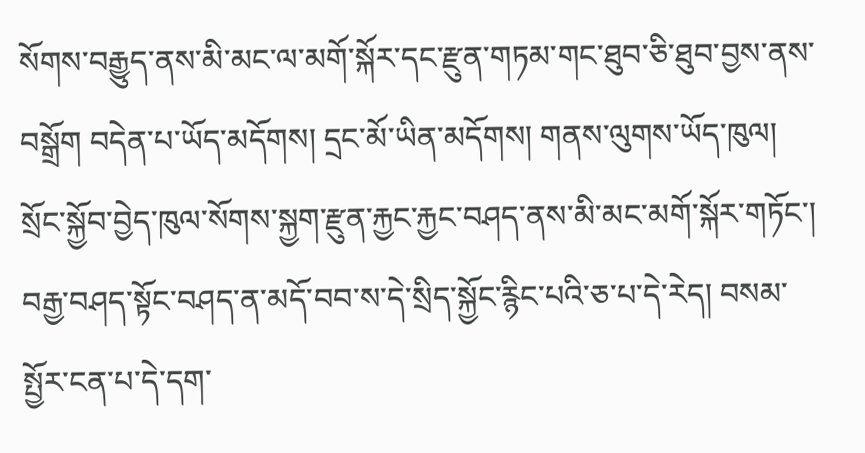སོགས་བརྒྱུད་ནས་མི་མང་ལ་མགོ་སྐོར་དང་རྫུན་གཏམ་གང་ཐུབ་ཅི་ཐུབ་བྱས་ནས་བསྒྲོག བདེན་པ་ཡོད་མདོགས། དྲང་མོ་ཡིན་མདོགས། གནས་ལུགས་ཡོད་ཁུལ། སྲོང་སྐྱོབ་བྱེད་ཁུལ་སོགས་སྐྱག་རྫུན་རྐྱང་རྐྱང་བཤད་ནས་མི་མང་མགོ་སྐོར་གཏོང་། བརྒྱ་བཤད་སྟོང་བཤད་ན་མདོ་བབ་ས་དེ་སྲིད་སྐྱོང་རྙིང་པའི་ཅ་པ་དེ་རེད། བསམ་སྤྱོར་ངན་པ་དེ་དག་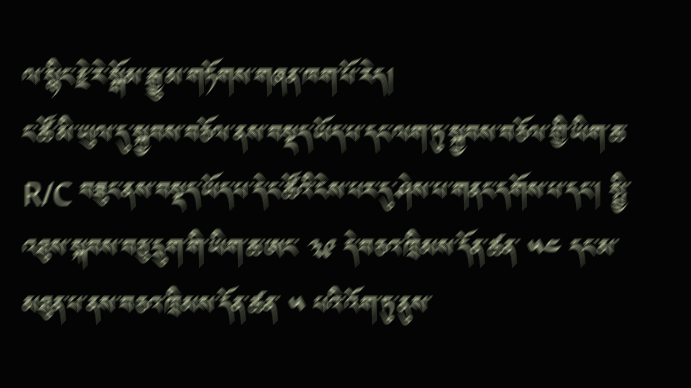ལ་སྙིང་རྗེ་རེ་སྒོམ་རྒྱུ་མ་གཏོགས་གཞན་ཁག་པོ་རེད།
ང་ཚོ་མི་ཡུལ་དུ་སྐྱབས་བཅོལ་ནས་བསྡད་ཡོད་པ་དང་ལག་ཏུ་སྐྱབས་བཅོལ་གྱི་ཡིག་ཆ་ R/C བཟུང་ནས་བསྡད་ཡོད་པ་དེ་ང་ཚོའི་ངེས་པར་དུ་ཤེས་པ་གནང་དགོས་པ་དང་། སྤྱི་འཐུས་སྐབས་བཅུ་དྲུག་གི་ཡིག་ཆ་ཨང་ ༣༩ དེ་བཅའ་ཁྲིམས་དོན་ཚན་ ༥༤ དང་མ་མཐུན་པ་ནས་བཅའ་ཁྲིམས་དོན་ཚན་ ༥ པའི་འོག་ཏུ་ནུས་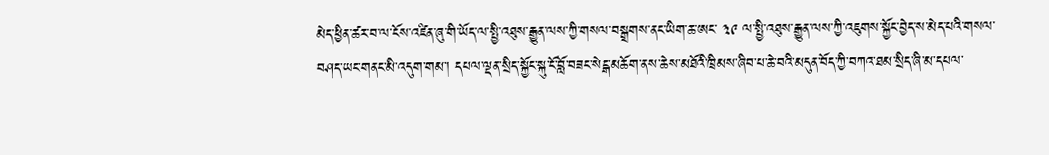མེད་ཕྱིན་ཚར་བ་ལ་ངོས་འཛིན་ཞུ་གི་ཡོད་ལ་སྤྱི་འཐུས་རྒྱུན་ལས་ཀྱི་གསལ་བསྒྲགས་ནང་ཡིག་ཆ་ཨང་ ༣༩ ལ་སྤྱི་འཐུས་རྒྱུན་ལས་ཀྱི་འཇུགས་སྐྱོང་བྱེད་ས་མེད་པའི་གསལ་བཤད་ཡང་གནང་མི་འདུག་གམ་། དཔལ་ལྡན་སྲིད་སྐྱོང་སྐུ་ངོ་བློ་བཟང་སེངྒ་མཆོག་ནས་ཆེས་མཐོའི་ཁྲིམས་ཞིབ་པ་ཆེ་བའི་མདུན་བོད་ཀྱི་བཀའ་ཐམ་སྲིད་ཞི་མ་དཔལ་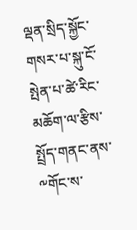ལྡན་སྲིད་སྐྱོང་གསར་པ་སྐུ་ངོ་སྤེན་པ་ཚེ་རིང་མཆོག་ལ་རྩིས་སྤྲོད་གནང་ནས་༸གོང་ས་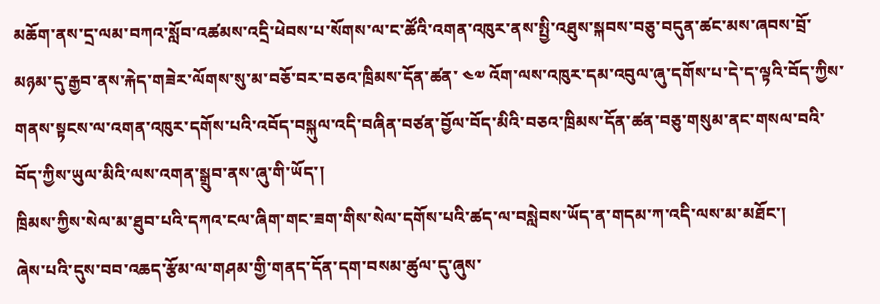མཆོག་ནས་དྲ་ལམ་བཀའ་སློབ་འཚམས་འདྲི་ཕེབས་པ་སོགས་ལ་ང་ཚོའི་འགན་འཁུར་ནས་སྤྱི་འཐུས་སྐབས་བཅུ་བདུན་ཚང་མས་ཞབས་བྲོ་མཉམ་དུ་རྒྱབ་ནས་རྐེད་གཟེར་ལོགས་སུ་མ་བཅོ་བར་བཅའ་ཁྲིམས་དོན་ཚན་ ༤༧ འོག་ལས་འཁུར་དམ་འབུལ་ཞུ་དགོས་པ་དེ་ད་ལྟའི་བོད་ཀྱིས་གནས་སྟངས་ལ་འགན་འཁུར་དགོས་པའི་འབོད་བསྐུལ་འདི་བཞིན་བཙན་བྱོལ་བོད་མིའི་བཅའ་ཁྲིམས་དོན་ཚན་བཅུ་གསུམ་ནང་གསལ་བའི་བོད་ཀྱིས་ཡུལ་མིའི་ལས་འགན་སྒྲུབ་ནས་ཞུ་གི་ཡོད་།
ཁྲིམས་ཀྱིས་སེལ་མ་ཐུབ་པའི་དཀའ་ངལ་ཞིག་གང་ཟག་གིས་སེལ་དགོས་པའི་ཚད་ལ་བསླེབས་ཡོད་ན་གདམ་ཀ་འདི་ལས་མ་མཐོང་།
ཞེས་པའི་དུས་བབ་འཆད་རྩོམ་ལ་གཤམ་གྱི་གནད་དོན་དག་བསམ་ཚུལ་དུ་ཞུས་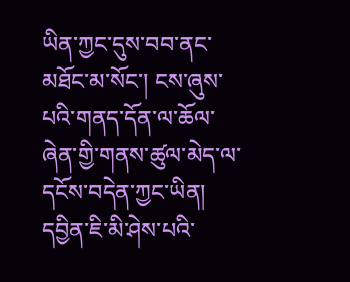ཡིན་ཀྱང་དུས་བབ་ནང་མཐོང་མ་སོང་། ངས་ཞུས་པའི་གནད་དོན་ལ་ཆོལ་ཞེན་གྱི་གནས་ཚུལ་མེད་ལ་དངོས་བདེན་ཀྱང་ཡིན། དབྱིན་ཇི་མི་ཤེས་པའི་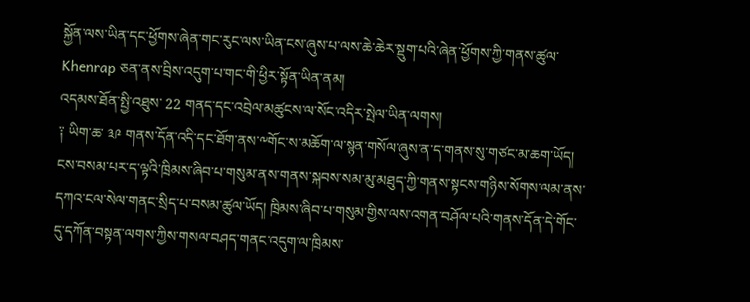སྐྱོན་ལས་ཡིན་དང་ཕྱོགས་ཞེན་གང་རུང་ལས་ཡིན་ངས་ཞུས་པ་ལས་ཆེ་ཆེར་སྡུག་པའི་ཞེན་ཕྱོགས་ཀྱི་གནས་ཚུལ་ Khenrap ཅན་ནས་བྲིས་འདུག་པ་གང་གི་ཕྱིར་སྟོན་ཡིན་ནམ།
འདམས་ཐོན་སྤྱི་འཐུས་ 22 གནད་དང་འབྲེལ་མཚུངས་ལ་སོང་འདིར་སྤེལ་ཡིན་ལགས།
༑ ཡིག་ཆ་ ༣༩ གནས་དོན་འདི་དང་ཐོག་ནས་༸གོང་ས་མཆོག་ལ་སྙན་གསོལ་ཞུས་ན་ད་གནས་སུ་གཙང་མ་ཆག་ཡོད། ངས་བསམ་པར་ད་ལྟའི་ཁྲིམས་ཞིབ་པ་གསུམ་ནས་གནས་སྐབས་སམ་མུ་མཐུད་ཀྱི་གནས་སྟངས་གཉིས་སོགས་ལམ་ནས་དཀའ་ངལ་སེལ་གནང་སྲིད་པ་བསམ་ཚུལ་ཡོད། ཁྲིམས་ཞིབ་པ་གསུམ་གྱིས་ལས་འགན་བཤོལ་པའི་གནས་དོན་དེ་གོང་དུ་དཀོན་བསྟན་ལགས་ཀྱིས་གསལ་བཤད་གནང་འདུག་ལ་ཁྲིམས་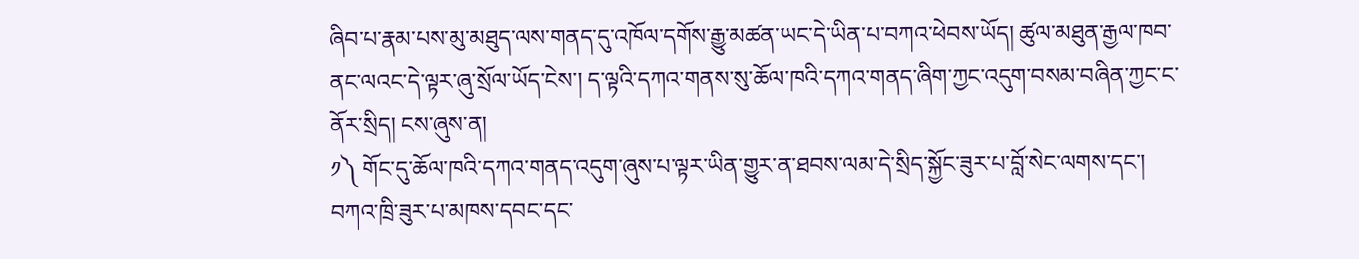ཞིབ་པ་རྣམ་པས་མུ་མཐུད་ལས་གནད་དུ་འཁོལ་དགོས་རྒྱུ་མཚན་ཡང་དེ་ཡིན་པ་བཀའ་ཕེབས་ཡོད། ཚུལ་མཐུན་རྒྱལ་ཁབ་ནང་ལའང་དེ་ལྟར་ཞུ་སྲོལ་ཡོད་ངེས་། ད་ལྟའི་དཀའ་གནས་སུ་ཆོལ་ཁའི་དཀའ་གནད་ཞིག་ཀྱང་འདུག་བསམ་བཞིན་ཀྱང་ང་ནོར་སྲིད། ངས་ཞུས་ན།
༡༽ གོང་དུ་ཆོལ་ཁའི་དཀའ་གནད་འདུག་ཞུས་པ་ལྟར་ཡིན་གྱུར་ན་ཐབས་ལམ་དེ་སྲིད་སྐྱོང་ཟུར་པ་བློ་སེང་ལགས་དང་། བཀའ་ཁྲི་ཟུར་པ་མཁས་དབང་དང་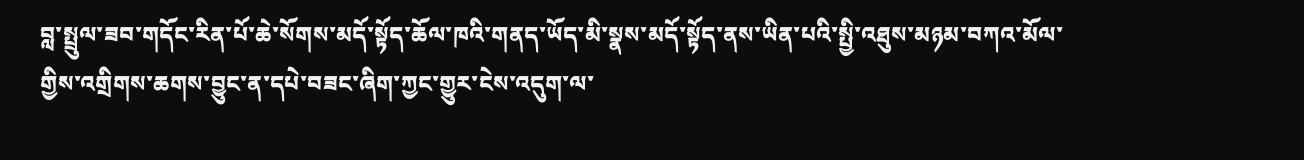བླ་སྤྲུལ་ཟབ་གདོང་རིན་པོ་ཆེ་སོགས་མདོ་སྟོད་ཆོལ་ཁའི་གནད་ཡོད་མི་སྣས་མདོ་སྟོད་ནས་ཡིན་པའི་སྤྱི་འཐུས་མཉམ་བཀའ་མོལ་གྱིས་འགྲིགས་ཆགས་བྱུང་ན་དཔེ་བཟང་ཞིག་ཀྱང་གྱུར་ངེས་འདུག་ལ་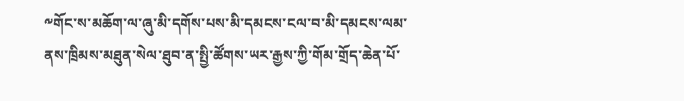༸གོང་ས་མཆོག་ལ་ཞུ་མི་དགོས་པས་མི་དམངས་ངལ་བ་མི་དམངས་ལམ་ནས་ཁྲིམས་མཐུན་སེལ་ཐུབ་ན་སྤྱི་ཚོགས་ཡར་རྒྱས་ཀྱི་གོམ་གྲོད་ཆེན་པོ་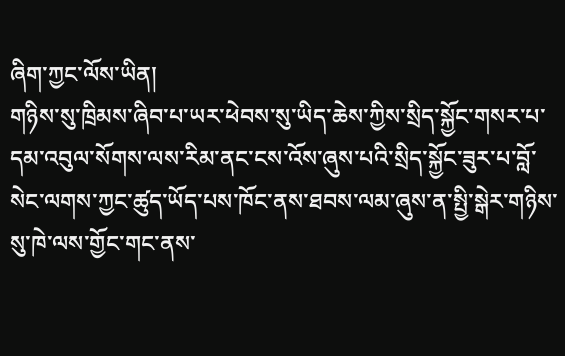ཞིག་ཀྱང་ལོས་ཡིན།
གཉིས་སུ་ཁྲིམས་ཞིབ་པ་ཡར་ཕེབས་སུ་ཡིད་ཆེས་ཀྱིས་སྲིད་སྐྱོང་གསར་པ་དམ་འབུལ་སོགས་ལས་ཪིམ་ནང་ངས་འོས་ཞུས་པའི་སྲིད་སྐྱོང་ཟུར་པ་བློ་སེང་ལགས་ཀྱང་ཚུད་ཡོད་པས་ཁོང་ནས་ཐབས་ལམ་ཞུས་ན་སྤྱི་སྒེར་གཉིས་སུ་ཁེ་ལས་གྱོང་གང་ནས་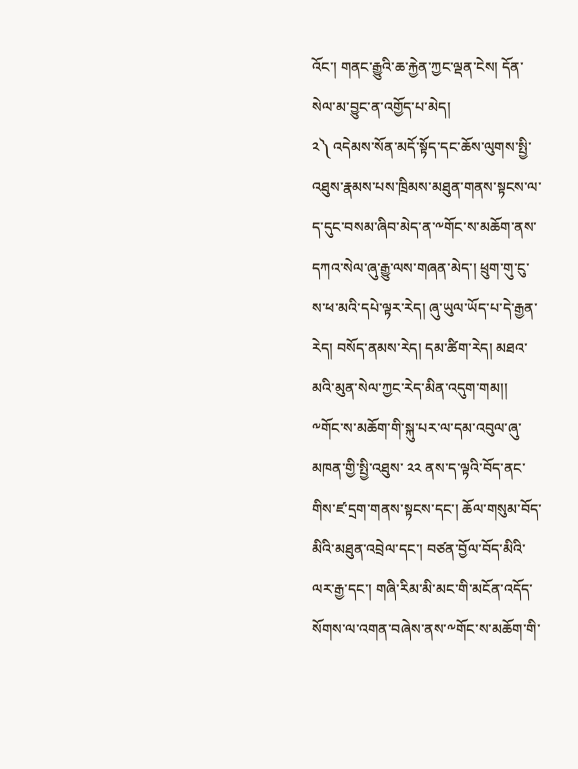འོང་། གནང་རྒྱུའི་ཆ་རྐྱེན་ཀྱང་ལྡན་ངེས། དོན་སེལ་མ་བྱུང་ན་འགྱོད་པ་མེད།
༢༽ འདེམས་སོན་མདོ་སྟོད་དང་ཆོས་ལུགས་སྤྱི་འཐུས་རྣམས་པས་ཁྲིམས་མཐུན་གནས་སྟངས་ལ་ད་དུང་བསམ་ཞིབ་མེད་ན་༸གོང་ས་མཆོག་ནས་དཀའ་སེལ་ཞུ་རྒྱུ་ལས་གཞན་མེད་། ཕྲུག་གུ་ངུ་ས་ཕ་མའི་དཔེ་ལྟར་རེད། ཞུ་ཡུལ་ཡོད་པ་དེ་རྒྱན་རེད། བསོད་ནམས་རེད། དམ་ཚིག་རེད། མཐའ་མའི་མུན་སེལ་ཀྱང་རེད་མིན་འདུག་གམ།།
༸གོང་ས་མཆོག་གི་སྐུ་པར་ལ་དམ་འབུལ་ཞུ་མཁན་གྱི་སྤྱི་འཐུས་ ༢༢ ནས་ད་ལྟའི་བོད་ནང་གིས་ཛ་དྲག་གནས་སྟངས་དང་། ཆོལ་གསུམ་བོད་མིའི་མཐུན་འབྲེལ་དང་། བཙན་བྱོལ་བོད་མིའི་ལར་རྒྱ་དང་། གཞི་རིམ་མི་མང་གི་མངོན་འདོད་སོགས་ལ་འགན་བཞེས་ནས་༸གོང་ས་མཆོག་གི་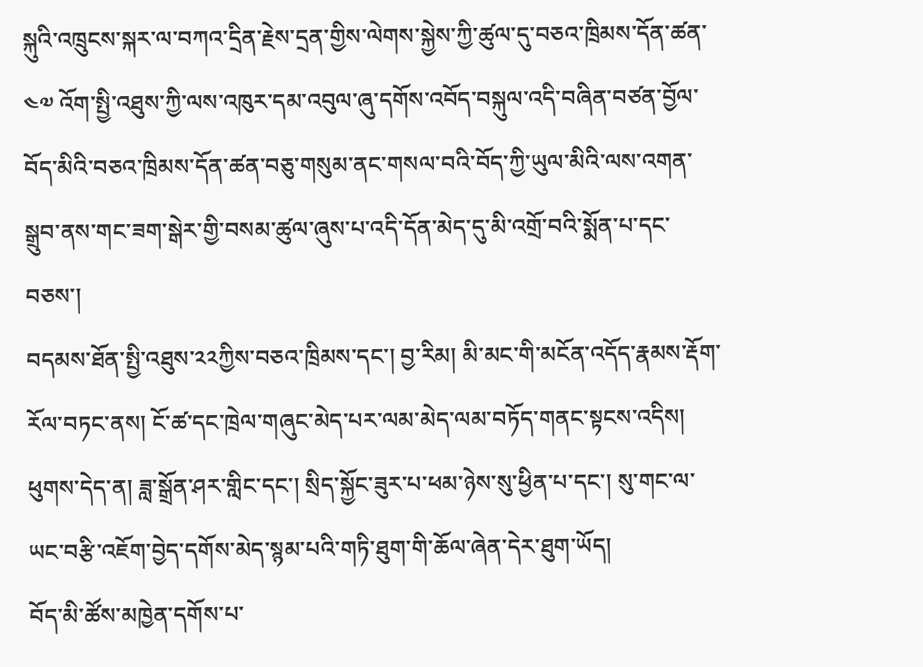སྐུའི་འཁྲུངས་སྐར་ལ་བཀའ་དྲིན་རྗེས་དྲན་གྱིས་ལེགས་སྐྱེས་ཀྱི་ཚུལ་དུ་བཅའ་ཁྲིམས་དོན་ཚན་ ༤༧ འོག་སྤྱི་འཐུས་ཀྱི་ལས་འཁུར་དམ་འབུལ་ཞུ་དགོས་འབོད་བསྐུལ་འདི་བཞིན་བཙན་བྱོལ་བོད་མིའི་བཅའ་ཁྲིམས་དོན་ཚན་བཅུ་གསུམ་ནང་གསལ་བའི་བོད་ཀྱི་ཡུལ་མིའི་ལས་འགན་སྒྲུབ་ནས་གང་ཟག་སྒེར་གྱི་བསམ་ཚུལ་ཞུས་པ་འདི་དོན་མེད་དུ་མི་འགྲོ་བའི་སྨོན་པ་དང་བཅས་།
བདམས་ཐོན་སྤྱི་འཐུས་༢༢ཀྱིས་བཅའ་ཁྲིམས་དང་། བྱ་རིམ། མི་མང་གི་མངོན་འདོད་རྣམས་རྡོག་རོལ་བཏང་ནས། ངོ་ཚ་དང་ཁྲེལ་གཞུང་མེད་པར་ལམ་མེད་ལམ་བཏོད་གནང་སྟངས་འདིས། ཕུགས་དེད་ན། ཟླ་སྒྲོན་ཤར་གླིང་དང་། སྲིད་སྐྱོང་ཟུར་པ་ཕམ་ཉེས་སུ་ཕྱིན་པ་དང་། སུ་གང་ལ་ཡང་བརྩི་འཇོག་བྱེད་དགོས་མེད་སྙམ་པའི་གཏི་ཐུག་གི་ཆོལ་ཞེན་དེར་ཐུག་ཡོད།
བོད་མི་ཚོས་མཁྱེན་དགོས་པ་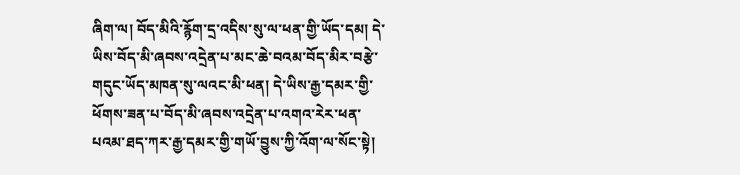ཞིག་ལ། བོད་མིའི་རྙོག་དྲ་འདིས་སུ་ལ་ཕན་གྱི་ཡོད་དམ། དེ་ཡིས་བོད་མི་ཞབས་འདྲེན་པ་མང་ཆེ་བའམ་བོད་མིར་བརྩེ་གདུང་ཡོད་མཁན་སུ་ལའང་མི་ཕན། དེ་ཡིས་རྒྱ་དམར་གྱི་ཕོགས་ཟན་པ་བོད་མི་ཞབས་འདྲེན་པ་འགའ་རེར་ཕན་པའམ་ཐད་ཀར་རྒྱ་དམར་གྱི་གཡོ་བྱུས་ཀྱི་འོག་ལ་སོང་སྟེ།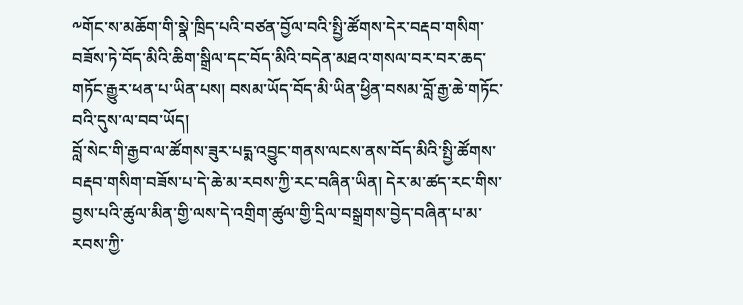༸གོང་ས་མཆོག་གི་སྣེ་ཁྲིད་པའི་བཙན་བྱོལ་བའི་སྤྱི་ཚོགས་དེར་བརྡབ་གསིག་བཟོས་ཏེ་བོད་མིའི་ཆིག་སྒྲིལ་དང་བོད་མིའི་བདེན་མཐའ་གསལ་བར་བར་ཆད་གཏོང་རྒྱུར་ཕན་པ་ཡིན་པས། བསམ་ཡོད་བོད་མི་ཡིན་ཕྱིན་བསམ་བློ་རྒྱ་ཆེ་གཏོང་བའི་དུས་ལ་བབ་ཡོད།
བློ་སེང་གི་རྒྱབ་ལ་ཚོགས་ཟུར་པདྨ་འབྱུང་གནས་ལངས་ནས་བོད་མིའི་སྤྱི་ཚོགས་བརྡབ་གསིག་བཟོས་པ་དེ་ཆེ་མ་རབས་ཀྱི་རང་བཞིན་ཡིན། དེར་མ་ཚད་རང་གིས་བྱས་པའི་ཚུལ་མིན་གྱི་ལས་དེ་འགྲིག་ཚུལ་གྱི་དྲིལ་བསྒྲགས་བྱེད་བཞིན་པ་མ་རབས་ཀྱི་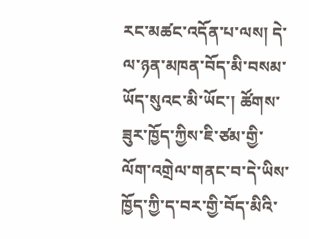རང་མཚང་འདོན་པ་ལས། དེ་ལ་ཉན་མཁན་བོད་མི་བསམ་ཡོད་སུའང་མི་ཡོང་། ཚོགས་ཟུར་ཁྱོད་ཀྱིས་ཇི་ཙམ་གྱི་ལོག་འགྲེལ་གནང་བ་དེ་ཡིས་ཁྱོད་ཀྱི་ད་བར་གྱི་བོད་མིའི་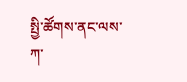སྤྱི་ཚོགས་ནང་ལས་ཀ་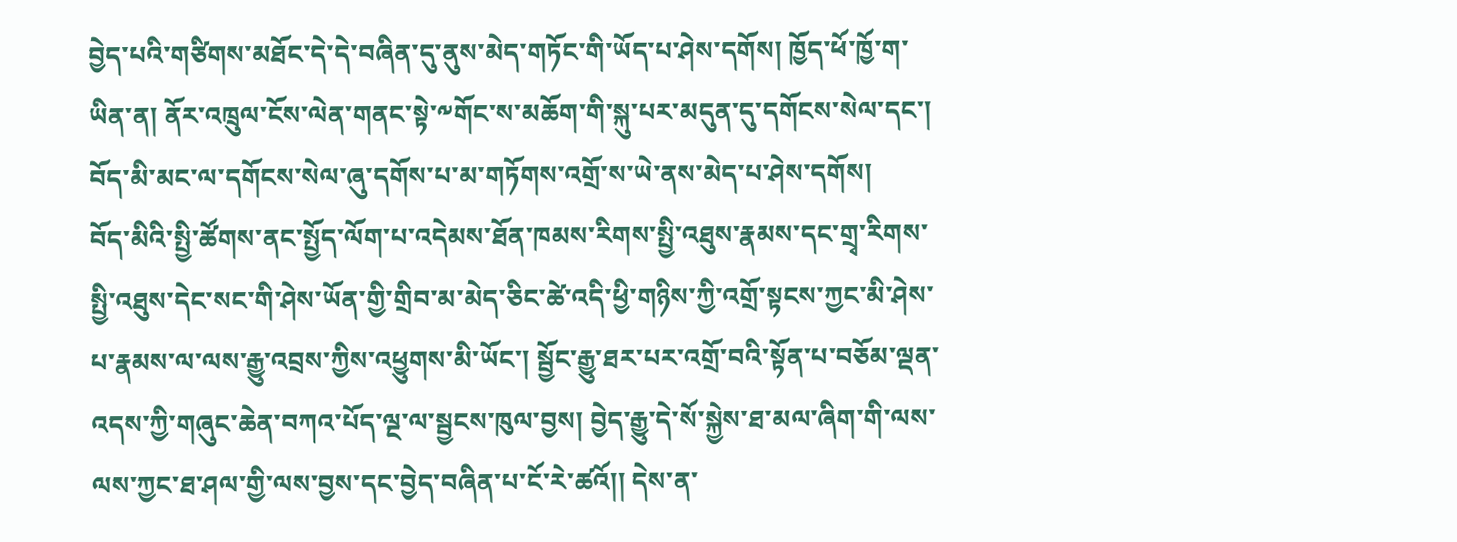བྱེད་པའི་གཙིགས་མཐོང་དེ་དེ་བཞིན་དུ་ནུས་མེད་གཏོང་གི་ཡོད་པ་ཤེས་དགོས། ཁྱོད་ཕོ་ཁྱོ་ག་ཡིན་ན། ནོར་འཁྲུལ་ངོས་ལེན་གནང་སྟེ་༸གོང་ས་མཆོག་གི་སྐུ་པར་མདུན་དུ་དགོངས་སེལ་དང་། བོད་མི་མང་ལ་དགོངས་སེལ་ཞུ་དགོས་པ་མ་གཏོགས་འགྲོ་ས་ཡེ་ནས་མེད་པ་ཤེས་དགོས།
བོད་མིའི་སྤྱི་ཚོགས་ནང་སྤྱོད་ལོག་པ་འདེམས་ཐོན་ཁམས་རིགས་སྤྱི་འཐུས་རྣམས་དང་གྲྭ་རིགས་སྤྱི་འཐུས་དེང་སང་གི་ཤེས་ཡོན་གྱི་གྲིབ་མ་མེད་ཅིང་ཚེ་འདི་ཕྱི་གཉིས་ཀྱི་འགྲོ་སྟངས་ཀྱང་མི་ཤེས་པ་རྣམས་ལ་ལས་རྒྱུ་འབྲས་ཀྱིས་འཕྱུགས་མི་ཡོང་། སྦྱོང་རྒྱུ་ཐར་པར་འགྲོ་བའི་སྟོན་པ་བཅོམ་ལྡན་འདས་ཀྱི་གཞུང་ཆེན་བཀའ་པོད་ལྔ་ལ་སྦྱངས་ཁུལ་བྱས། བྱེད་རྒྱུ་དེ་སོ་སྐྱེས་ཐ་མལ་ཞིག་གི་ལས་ལས་ཀྱང་ཐ་ཤལ་གྱི་ལས་བྱས་དང་བྱེད་བཞིན་པ་ངོ་རེ་ཚའོ།། དེས་ན་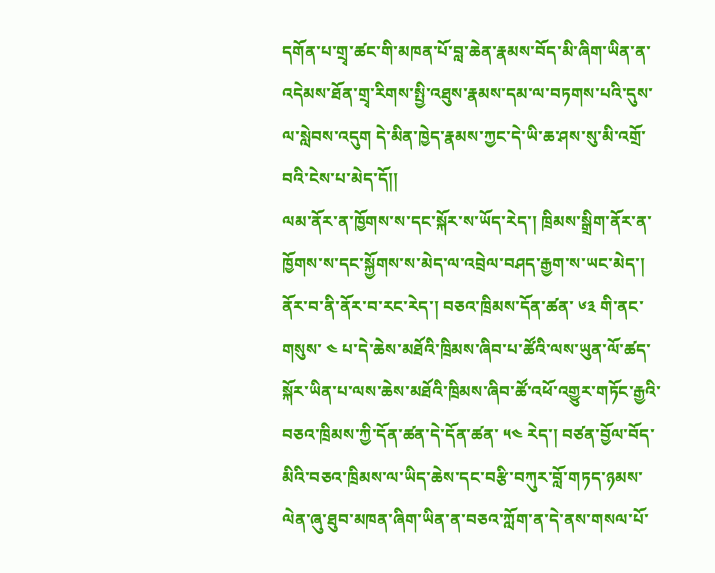དགོན་པ་གྲྭ་ཚང་གི་མཁན་པོ་བླ་ཆེན་རྣམས་བོད་མི་ཞིག་ཡིན་ན་འདེམས་ཐོན་གྲྭ་རིགས་སྤྱི་འཐུས་རྣམས་དམ་ལ་བཏགས་པའི་དུས་ལ་སླེབས་འདུག དེ་མིན་ཁྱེད་རྣམས་ཀྱང་དེ་ཡི་ཆ་ཤས་སུ་མི་འགྲོ་བའི་ངེས་པ་མེད་དོ།།
ལམ་ནོར་ན་ཁྱོགས་ས་དང་སྐོར་ས་ཡོད་རེད་། ཁྲིམས་སྒྲིག་ནོར་ན་ཁྱོགས་ས་དང་སྐྱོགས་ས་མེད་ལ་འབྲེལ་བཤད་རྒྱག་ས་ཡང་མེད་། ནོར་བ་ནི་ནོར་བ་རང་རེད་། བཅའ་ཁྲིམས་དོན་ཚན་ ༦༣ གི་ནང་གསུས་ ༤ པ་དེ་ཆེས་མཐོའི་ཁྲིམས་ཞིབ་པ་ཚོའི་ལས་ཡུན་ལོ་ཚད་སྐོར་ཡིན་པ་ལས་ཆེས་མཐོའི་ཁྲིམས་ཞིབ་ཚོ་འཕོ་འགྱུར་གཏོང་རྒྱའི་བཅའ་ཁྲིམས་ཀྱི་དོན་ཚན་དེ་དོན་ཚན་ ༥༤ རེད་། བཙན་བྱོལ་བོད་མིའི་བཅའ་ཁྲིམས་ལ་ཡིད་ཆེས་དང་བརྩི་བཀུར་བློ་གཏད་ཉམས་ལེན་ཞུ་ཐུབ་མཁན་ཞིག་ཡིན་ན་བཅའ་ཀློག་ན་དེ་ནས་གསལ་པོ་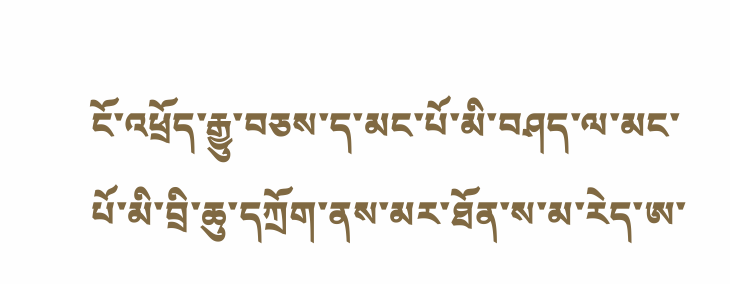ངོ་འཕྲོད་རྒྱུ་བཅས་ད་མང་པོ་མི་བཤད་ལ་མང་པོ་མི་བྲི་ཆུ་དཀྲོག་ནས་མར་ཐོན་ས་མ་རེད་ཨ་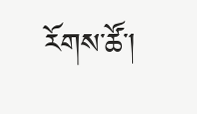རོགས་ཚོ་།